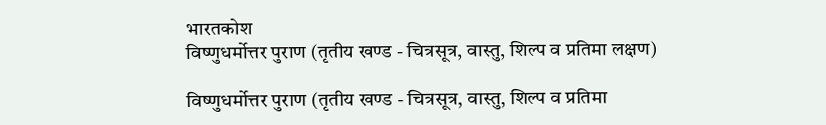भारतकोश
विष्णुधर्मोत्तर पुराण (तृतीय खण्ड - चित्रसूत्र, वास्तु, शिल्प व प्रतिमा लक्षण)

विष्णुधर्मोत्तर पुराण (तृतीय खण्ड - चित्रसूत्र, वास्तु, शिल्प व प्रतिमा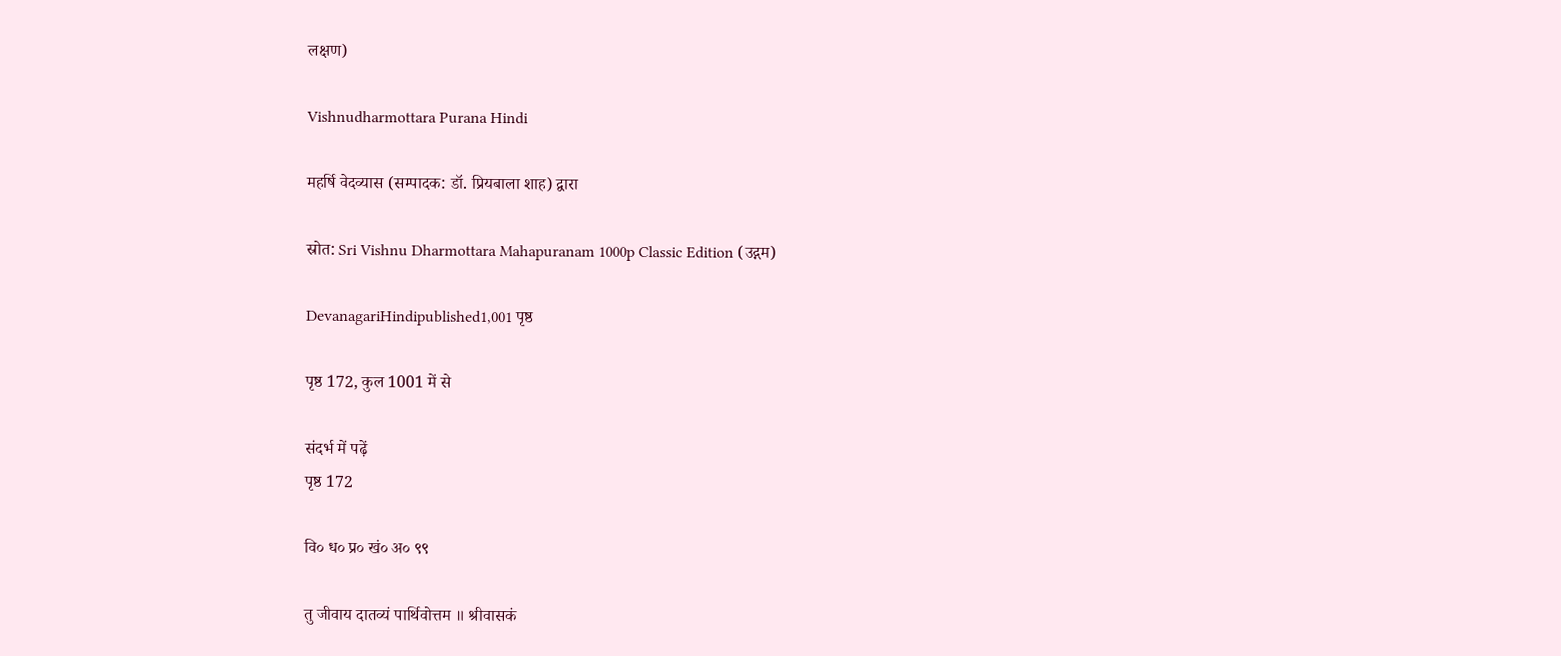लक्षण)

Vishnudharmottara Purana Hindi

महर्षि वेदव्यास (सम्पादक: डॉ. प्रियबाला शाह) द्वारा

स्रोत: Sri Vishnu Dharmottara Mahapuranam 1000p Classic Edition (उद्गम)

DevanagariHindipublished1,001 पृष्ठ

पृष्ठ 172, कुल 1001 में से

संदर्भ में पढ़ें
पृष्ठ 172

वि० ध० प्र० खं० अ० ९९

तु जीवाय दातव्यं पार्थिवोत्तम ॥ श्रीवासकं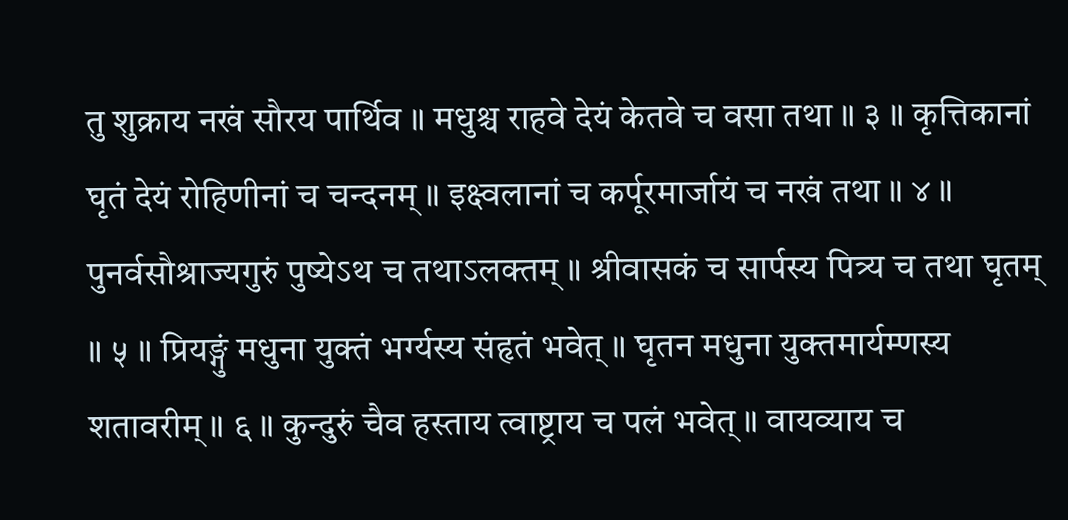तु शुक्राय नखं सौरय पार्थिव ॥ मधुश्च राहवे देयं केतवे च वसा तथा ॥ ३ ॥ कृत्तिकानां घृतं देयं रोहिणीनां च चन्दनम् ॥ इक्ष्वलानां च कर्पूरमार्जायं च नखं तथा ॥ ४ ॥ पुनर्वसौश्राज्यगुरुं पुष्येऽथ च तथाऽलक्तम् ॥ श्रीवासकं च सार्पस्य पित्र्य च तथा घृतम् ॥ ५ ॥ प्रियङ्गुं मधुना युक्तं भर्ग्यस्य संहृतं भवेत् ॥ घृतन मधुना युक्तमार्यम्णस्य शतावरीम् ॥ ६ ॥ कुन्दुरुं चैव हस्ताय त्वाष्ट्राय च पलं भवेत् ॥ वायव्याय च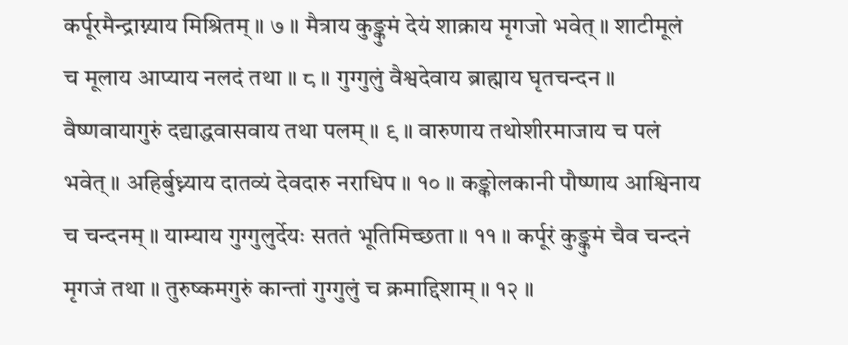कर्पूरमैन्द्राग्न्याय मिश्रितम् ॥ ७ ॥ मैत्राय कुङ्कुमं देयं शाक्राय मृगजो भवेत् ॥ शाटीमूलं च मूलाय आप्याय नलदं तथा ॥ ८ ॥ गुग्गुलुं वैश्वदेवाय ब्राह्माय घृतचन्दन ॥ वैष्णवायागुरुं दद्याद्धवासवाय तथा पलम् ॥ ९ ॥ वारुणाय तथोशीरमाजाय च पलं भवेत् ॥ अहिर्बुध्न्याय दातव्यं देवदारु नराधिप ॥ १० ॥ कङ्कोलकानी पौष्णाय आश्विनाय च चन्दनम् ॥ याम्याय गुग्गुलुर्देयः सततं भूतिमिच्छता ॥ ११ ॥ कर्पूरं कुङ्कुमं चैव चन्दनं मृगजं तथा ॥ तुरुष्कमगुरुं कान्तां गुग्गुलुं च क्रमाद्दिशाम् ॥ १२ ॥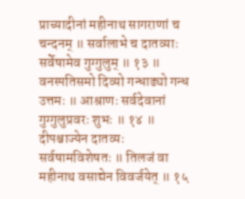प्राच्यादीनां महीनाथ सागराणां च चन्दनम् ॥ सर्वालाभे च दातव्याः सर्वेषामेव गुग्गुलुम् ॥ १३ ॥ वनस्पतिसमो दिव्यो गन्धाढ्यो गन्ध उत्तमः ॥ आश्राणः सर्वदेवानां गुग्गुलुप्रवरः शुभः ॥ १४ ॥ दीपश्चाज्येन दातव्यः सर्वषामविशेषतः ॥ तिलजं वा महीनाथ वसाद्येन विवर्जयेत् ॥ १५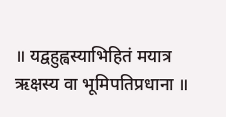॥ यद्वहुह्वस्याभिहितं मयात्र ऋक्षस्य वा भूमिपतिप्रधाना ॥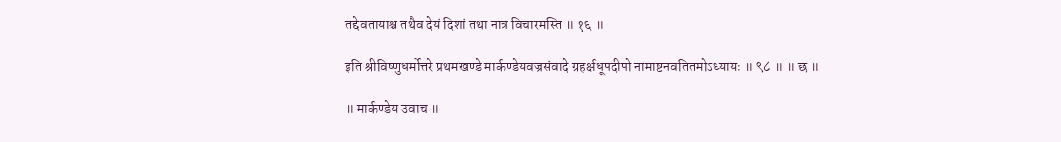तद्देवतायाश्च तथैव देयं दिशां तथा नात्र विचारमस्ति ॥ १६ ॥

इति श्रीविष्णुधर्मोत्तरे प्रथमखण्डे मार्कण्डेयवज्रसंवादे ग्रहर्क्षधूपदीपो नामाष्टनवतितमोऽध्यायः ॥ ९८ ॥ ॥ छ ॥

॥ मार्कण्डेय उवाच ॥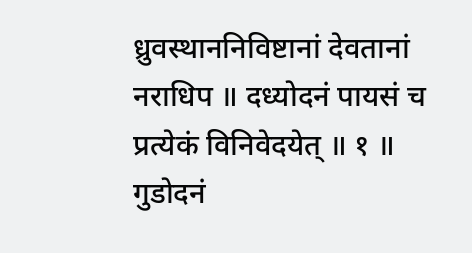ध्रुवस्थाननिविष्टानां देवतानां नराधिप ॥ दध्योदनं पायसं च प्रत्येकं विनिवेदयेत् ॥ १ ॥ गुडोदनं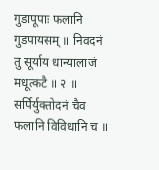गुडापूपाः फलानि गुडपायसम् ॥ निवदनं तु सूर्याय धान्यालाजं मधूत्कटै ॥ २ ॥ सर्पिर्युक्तोदनं चैव फलानि विविधानि च ॥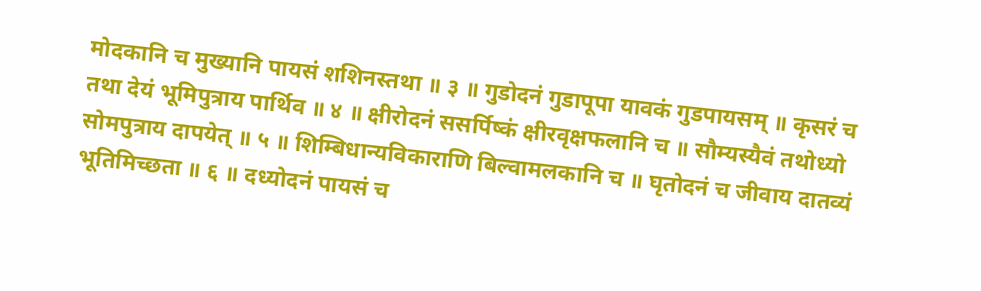मोदकानि च मुख्यानि पायसं शशिनस्तथा ॥ ३ ॥ गुडोदनं गुडापूपा यावकं गुडपायसम् ॥ कृसरं च तथा देयं भूमिपुत्राय पार्थिव ॥ ४ ॥ क्षीरोदनं ससर्पिष्कं क्षीरवृक्षफलानि च ॥ सौम्यस्यैवं तथोध्यो सोमपुत्राय दापयेत् ॥ ५ ॥ शिम्बिधान्यविकाराणि बिल्वामलकानि च ॥ घृतोदनं च जीवाय दातव्यं भूतिमिच्छता ॥ ६ ॥ दध्योदनं पायसं च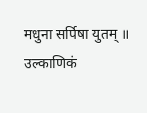मधुना सर्पिषा युतम् ॥ उल्काणिकं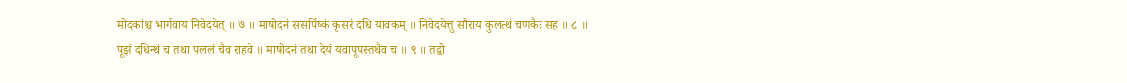मोदकांश्च भार्गवाय निवेदयेत् ॥ ७ ॥ माषोदनं ससर्पिष्कं कृसरं दधि यावकम् ॥ निवेदयेत्तु सौराय कुलत्थं चणकैः सह ॥ ८ ॥ पूझं दधिन्थं च तथा पललं चैव राहवे ॥ माषोदनं तथा देयं यवापूपस्तथैव च ॥ ९ ॥ तद्वो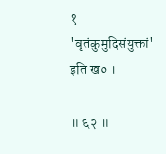१ 'वृतंकुमुदिसंयुक्तां' इति ख० ।

॥ ६२ ॥